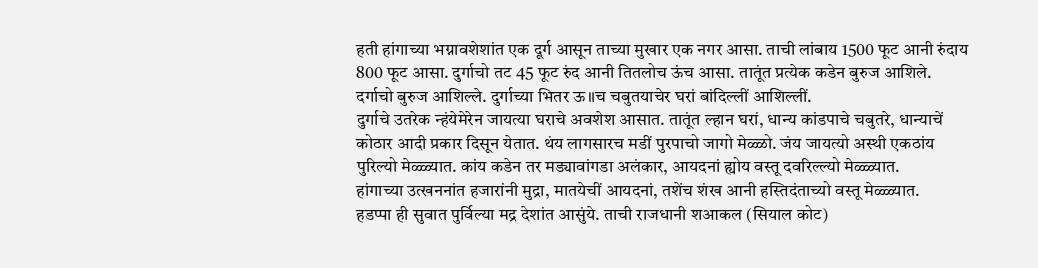हती हांगाच्या भग्नावशेशांत एक दूर्ग आसून ताच्या मुखार एक नगर आसा. ताची लांबाय 1500 फूट आनी रुंदाय 800 फूट आसा. दुर्गाचो तट 45 फूट रुंद आनी तितलोच ऊंच आसा. तातूंत प्रत्येक कडेन बुरुज आशिले. दर्गाचो बुरुज आशिल्ले. दुर्गाच्या भितर ऊ॥च चबुतयाचेर घरां बांदिल्लीं आशिल्लीं.
दुर्गाचे उतरेक न्हंयेमेरेन जायत्या घराचे अवशेश आसात. तातूंत ल्हान घरां, धान्य कांडपाचे चबुतरे, धान्याचें कोठार आदी प्रकार दिसून येतात. थंय लागसारच मडीं पुरपाचो जागो मेळ्ळो. जंय जायत्यो अस्थी एकठांय पुरिल्यो मेळ्ळ्यात. कांय कडेन तर मड्यावांगडा अलंकार, आयदनां ह्योय वस्तू दवरिल्ल्यो मेळ्ळ्यात.
हांगाच्या उत्खननांत हजारांनी मुद्रा, मातयेचीं आयदनां, तशेंच शंख आनी हस्तिदंताच्यो वस्तू मेळ्ळ्यात.
हडप्पा ही सुवात पुर्विल्या मद्र देशांत आसुंये. ताची राजधानी शआकल (सियाल कोट)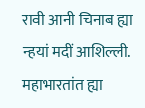रावी आनी चिनाब ह्या न्हयां मदीं आशिल्ली. महाभारतांत ह्या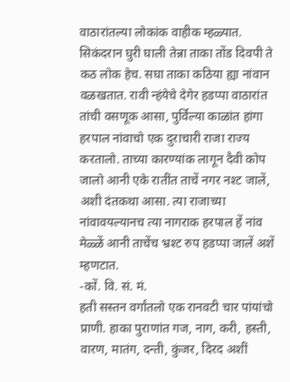वाठारांतल्या लोकांक वाहीक म्हळ्यात. सिकंदरान घुरी घाली तेन्ना ताका तोंड दिवपी ते कठ लोक हेच. सघा ताका कठिया ह्या नांवान वळखतात. रावी न्हंयेचे देगेर हडप्पा वाठारांत तांची वसणूक आसा, पुर्विल्या काळांत हांगा हरपाल नांवाचो एक दुराचारी राजा राज्य करतालो. ताच्या कारण्यांक लागून दैवी कोप जालो आनी एके रातींत ताचें नगर नश्ट जालें, अशी दंतकथा आसा. त्या राजाच्या नांवावयल्यानच त्या नागराक हरपाल हें नांव मेळ्ळें आनी ताचेंच भ्रश्ट रुप हडप्पा जालें अशें म्हणटात.
-कों. वि. सं. मं.
हती सस्तन वर्गांतलो एक रानवटी चार पांयांचो प्राणी. हाका पुराणांत गज, नाग, करी, हस्ती, वारण, मातंग, दन्ती, कुंजर, दिरद अशीं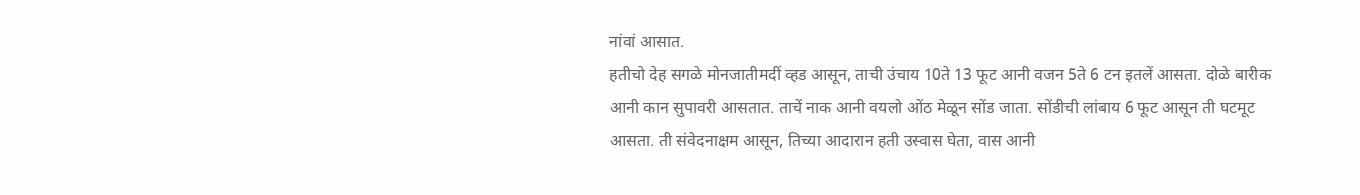नांवां आसात.
हतीचो देह सगळे मोनजातीमदीं व्हड आसून, ताची उंचाय 10ते 13 फूट आनी वजन 5ते 6 टन इतलें आसता. दोळे बारीक आनी कान सुपावरी आसतात. ताचें नाक आनी वयलो ओंठ मेळून सोंड जाता. सोंडीची लांबाय 6 फूट आसून ती घटमूट आसता. ती संवेदनाक्षम आसून, तिच्या आदारान हती उस्वास घेता, वास आनी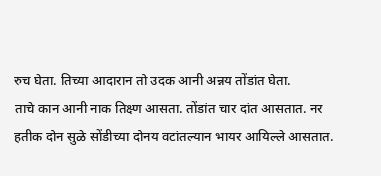रुच घेता. तिच्या आदारान तो उदक आनी अन्नय तोंडांत घेता.
ताचे कान आनी नाक तिक्ष्ण आसता. तोंडांत चार दांत आसतात. नर हतीक दोन सुळे सोंडीच्या दोनय वटांतल्यान भायर आयिल्ले आसतात.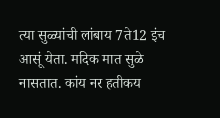त्या सुळ्यांची लांबाय 7ते12 इंच आसूं येता. मदिक मात सुळे नासतात. कांय नर हतीकय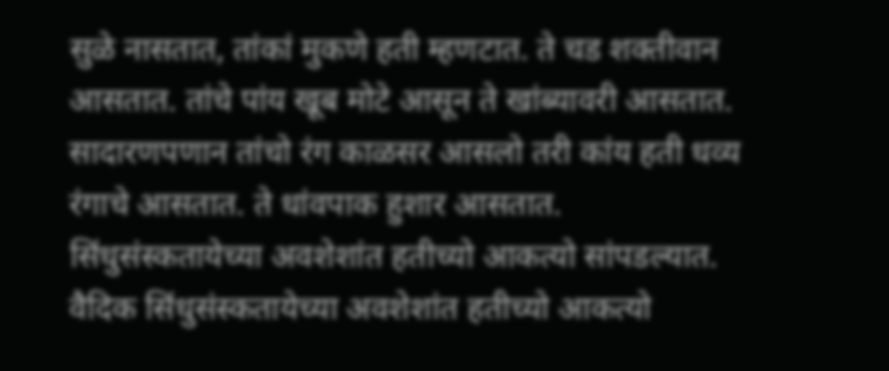सुळे नासतात, तांकां मुकणे हती म्हणटात. ते चड शक्तीवान आसतात. तांचे पांय खूब मोटे आसून ते खांब्यावरी आसतात. सादारणपणान तांचो रंग काळसर आसलो तरी कांय हती धव्य रंगाचे आसतात. ते धांवपाक हुशार आसतात.
सिंधुसंस्कतायेच्या अवशेशांत हतीच्यो आकत्यो सांपडल्यात. वैदिक सिंधुसंस्कतायेच्या अवशेशांत हतीच्यो आकत्यो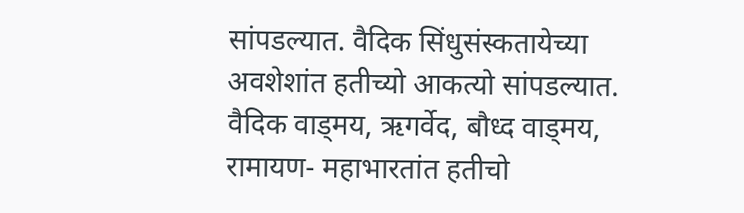सांपडल्यात. वैदिक सिंधुसंस्कतायेच्या अवशेशांत हतीच्यो आकत्यो सांपडल्यात. वैदिक वाड्मय, ऋगर्वेद, बौध्द वाड्मय, रामायण- महाभारतांत हतीचो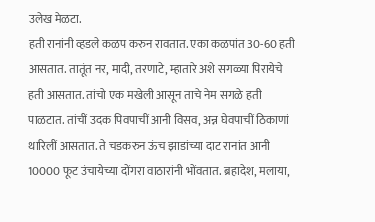उलेख मेळटा.
हती रानांनी व्हडले कळप करुन रावतात. एका कळपांत 30-60 हती आसतात. तातूंत नर, मादी, तरणाटे, म्हातारे अशे सगळ्या पिरायेचे हती आसतात. तांचो एक मखेली आसून ताचे नेम सगळे हती पाळटात. तांचीं उदक पिवपाचीं आनी विसव, अन्न घेवपाचीं ठिकाणां थारिलीं आसतात. ते चडकरुन ऊंच झाडांच्या दाट रानांत आनी 10000 फूट उंचायेच्या दोंगरा वाठारांनी भोंवतात. ब्रहादेश, मलाया,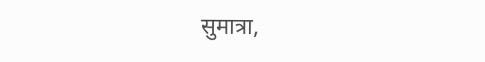सुमात्रा,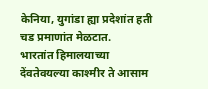केनिया, युगांडा ह्या प्रदेशांत हती चड प्रमाणांत मेळटात.
भारतांत हिमालयाच्या देंवतेवयल्या काश्मीर ते आसाम